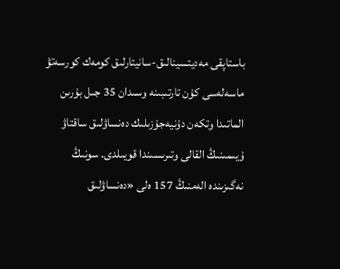باستاپقى مەديتسينالىق-سانيتارلىق كومەك كورسەتۋ ماسەلەسى كۇن تارتىبىنە وسىدان 35 جىل بۇرىن الماتىدا وتكەن دۇنيەجۇزىلىك دەنساۋلىق ساقتاۋ ۇيىمىنىڭ القالى وتىرىسىندا قويىلدى. سونىڭ نەگىزىندە الەمنىڭ 157 ەلى «دەنساۋلىق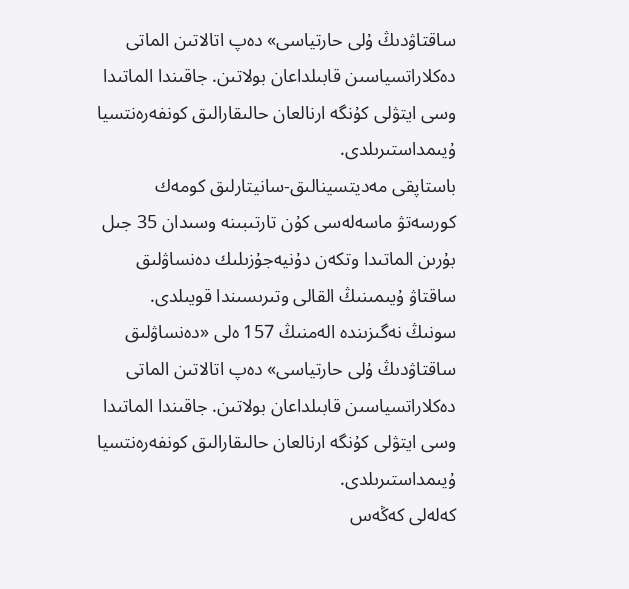ساقتاۋدىڭ ۇلى حارتياسى» دەپ اتالاتىن الماتى دەكلاراتسياسىن قابىلداعان بولاتىن. جاقىندا الماتىدا وسى ايتۋلى كۇنگە ارنالعان حالىقارالىق كونفەرەنتسيا ۇيىمداستىرىلدى.
باستاپقى مەديتسينالىق-سانيتارلىق كومەك كورسەتۋ ماسەلەسى كۇن تارتىبىنە وسىدان 35 جىل بۇرىن الماتىدا وتكەن دۇنيەجۇزىلىك دەنساۋلىق ساقتاۋ ۇيىمىنىڭ القالى وتىرىسىندا قويىلدى. سونىڭ نەگىزىندە الەمنىڭ 157 ەلى «دەنساۋلىق ساقتاۋدىڭ ۇلى حارتياسى» دەپ اتالاتىن الماتى دەكلاراتسياسىن قابىلداعان بولاتىن. جاقىندا الماتىدا وسى ايتۋلى كۇنگە ارنالعان حالىقارالىق كونفەرەنتسيا ۇيىمداستىرىلدى.
كەلەلى كەڭەس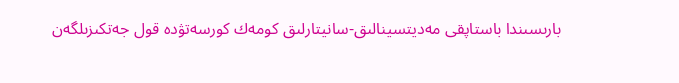بارىسىندا باستاپقى مەديتسينالىق-سانيتارلىق كومەك كورسەتۋدە قول جەتكىزىلگەن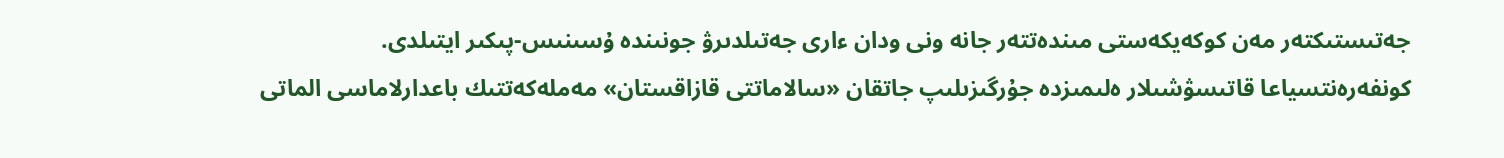جەتىستىكتەر مەن كوكەيكەستى مىندەتتەر جانە ونى ودان ءارى جەتىلدىرۋ جونىندە ۇسىنىس-پىكىر ايتىلدى. كونفەرەنتسياعا قاتىسۋشىلار ەلىمىزدە جۇرگىزىلىپ جاتقان «سالاماتتى قازاقستان» مەملەكەتتىك باعدارلاماسى الماتى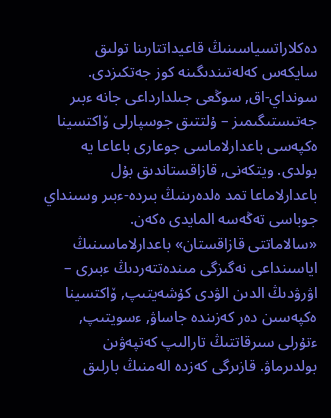دەكلاراتسياسىنىڭ قاعيداتتارىنا تولىق سايكەس كەلەتىندىگىنە كوز جەتكىزدى. سونداي-اق, سوڭعى جىلدارداعى جانە ءبىر جەتىستىگىمىز – ۇلتتىق جوسپارلى ۆاكتسينا ەكپەسى باعدارلاماسى جوعارى باعاعا يە بولدى. ويتكەنى, قازاقستاندىق بۇل باعدارلاماعا تمد ەلدەرىنىڭ بىردە-ءبىر وسىنداي جوباسى تەڭەسە المايدى ەكەن.
«سالاماتتى قازاقستان» باعدارلاماسىنىڭ اياسىنداعى نەگىزگى مىندەتتەردىڭ ءبىرى – اۋرۋدىڭ الدىن الۋدى كۇشەيتىپ, ۆاكتسينا ەكپەسىن دەر كەزىندە جاساۋ, ءسويتىپ, ءتۇرلى سىرقاتتىڭ تارالىپ كەتپەۋىن بولدىرماۋ. قازىرگى كەزدە الەمنىڭ بارلىق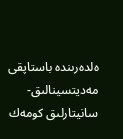ەلدەرىندە باستاپقى مەديتسينالىق-سانيتارلىق كومەك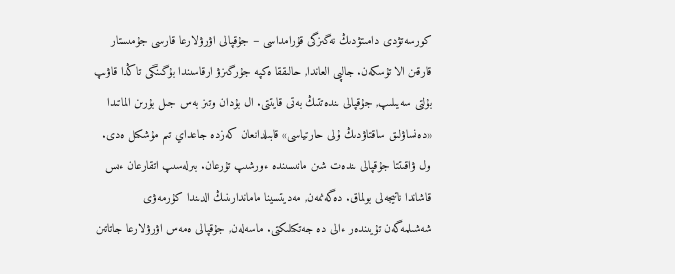كورسەتۋدى دامىتۋدىڭ نەگىزگى قۇرامداسى – جۇقپالى اۋرۋلارعا قارسى جۇمىستار قارقىن الا تۇسكەن. جالپى العاندا, حالىققا ەكپە جۇرگىزۋ ارقاسىندا بۇگىنگى تاڭدا قاۋىپ بۇلتى سەيىلىپ, جۇقپالى ىندەتتىڭ بەتى قايتتى. ال بۇدان وتىز بەس جىل بۇرىن الماتىدا «دەنساۋلىق ساقتاۋدىڭ ۇلى حارتياسى» قابىلدانعان كەزدە جاعداي تىم مۇشكىل ەدى. ول ۋاقىتتا جۇقپالى ىندەت شىن مانىسىندە ءورشىپ تۇرعان. بىرلەسىپ اتقارعان ءىس قاشاندا ناتيجەلى بولماق. دەگەنمەن, مەديتسينا ماماندارىنىڭ الدىندا كۇرمەۋى شەشىلمەگەن تۇيىندەر ءالى دە جەتكىلىكتى. ماسەلەن, جۇقپالى ەمەس اۋرۋلارعا جاتاتىن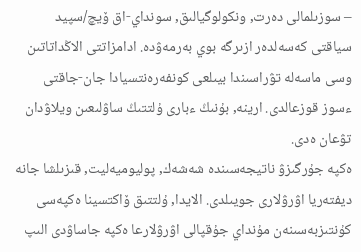– سوزىلمالى دەرت, ونكولوگيالىق, سونداي-اق ۆيچ/سپيد سياقتى كەسەلدەر ازىرگە بوي بەرمەۋدە. ادامزاتتى الاڭداتاتىن وسى ماسەلە تۋراسىندا بيىلعى كونفەرەنتسيادا جان-جاقتى ءسوز قوزعالدى. ارينە, بۇنىڭ ءبارى ۇلتتىڭ ساۋلىعىن ويلاۋدان تۋعان ەدى.
ەكپە جۇرگىزۋ ناتيجەسىندە شەشەك, پوليوميەليت, قىزىلشا جانە ديفتەريا اۋرۋلارى جويىلدى. الايدا, ۇلتتىق ۆاكتسينا ەكپەسى كۇنتىزبەسىنەن مۇنداي جۇقپالى اۋرۋلارعا ەكپە جاساۋدى الىپ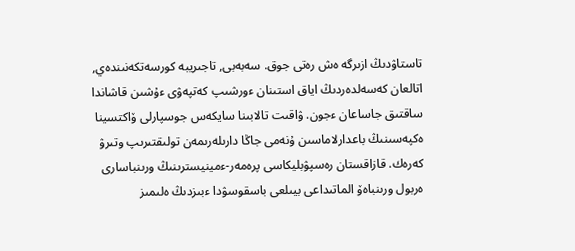تاستاۋدىڭ ازىرگە ەش رەتى جوق. سەبەبى, تاجىريبە كورسەتكەنىندەي, اتالعان كەسەلدەردىڭ اياق استىنان ءورشىپ كەتپەۋى ءۇشىن قاشاندا ساقتىق جاساعان ءجون. ۋاقىت تالابىنا سايكەس جوسپارلى ۆاكتسينا ەكپەسىنىڭ باعدارلاماسىن ۇنەمى جاڭا دارىلەرىمەن تولىقتىرىپ وتىرۋ كەرەك. قازاقستان رەسپۋبليكاسى پرەمەر-ءمينيسترىنىڭ ورىنباسارى ەربول ورىنباەۆ الماتىداعى بيىلعى باسقوسۋدا ءبىزدىڭ ەلىمىز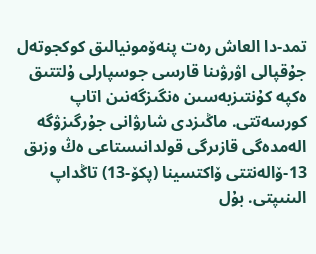تمد-دا العاش رەت پنەۆمونيالىق كوكجوتەل جۇقپالى اۋرۋىنا قارسى جوسپارلى ۇلتتىق ەكپە كۇنتىزبەسىن ەنگىزگەنىن اتاپ كورسەتتى. ماڭىزدى شارۋانى جۇرگىزۋگە الەمدەگى قازىرگى قولدانىستاعى ەڭ وزىق 13-ۆالەنتتى ۆاكتسينا (پكۆ-13) تاڭداپ الىنىپتى. بۇل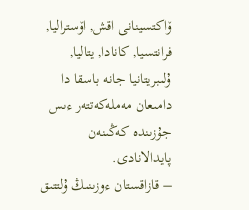ۆاكتسينانى اقش, اۆستراليا, فرانتسيا, كانادا, يتاليا, ۇلىبريتانيا جانە باسقا دا دامىعان مەملەكەتتەر ءىس جۇزىندە كەڭىنەن پايدالانادى.
– قازاقستان ءوزىنىڭ ۇلتتىق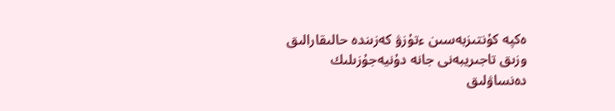ەكپە كۇنتىزبەسىن ءتۇزۋ كەزىندە حالىقارالىق وزىق تاجىريبەنى جانە دۇنيەجۇزىلىك دەنساۋلىق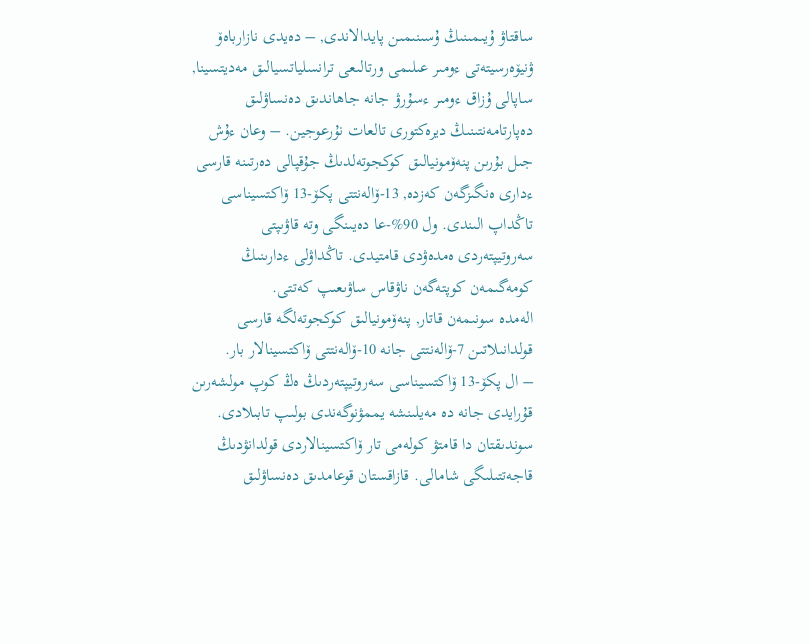ساقتاۋ ۇيىمىنىڭ ۇسىنىمىن پايدالاندى, – دەيدى نازارباەۆ ۋنيۆەرسيتەتى ءومىر عىلىمى ورتالىعى ترانسلياتسيالىق مەديتسينا, ساپالى ۇزاق ءومىر ءسۇرۋ جانە جاھاندىق دەنساۋلىق دەپارتامەنتىنىڭ ديرەكتورى تالعات نۇرعوجين. – وعان ءۇش جىل بۇرىن پنەۆمونيالىق كوكجوتەلدىڭ جۇقپالى دەرتىنە قارسى ءدارى ەنگىزگەن كەزدە, 13-ۆالەنتتى پكۆ-13 ۆاكتسيناسى تاڭداپ الىندى. ول 90%-عا دەيىنگى وتە قاۋىپتى سەروتيپتەردى ەمدەۋدى قامتيدى. تاڭداۋلى ءدارىنىڭ كومەگىمەن كوپتەگەن ناۋقاس ساۋىعىپ كەتتى.
الەمدە سونىمەن قاتار, پنەۆمونيالىق كوكجوتەلگە قارسى قولدانىلاتىن 7-ۆالەنتتى جانە 10-ۆالەنتتى ۆاكتسينالار بار.
– ال پكۆ-13 ۆاكتسيناسى سەروتيپتەردىڭ ەڭ كوپ مولشەرىن قۇرايدى جانە دە مەيلىنشە يممۋنوگەندى بولىپ تابىلادى. سوندىقتان دا قامتۋ كولەمى تار ۆاكتسينالاردى قولدانۋدىڭ قاجەتتىلىگى شامالى. قازاقستان قوعامدىق دەنساۋلىق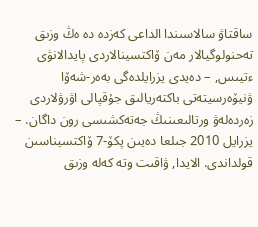ساقتاۋ سالاسىندا الداعى كەزدە دە ەڭ وزىق تەحنولوگيالار مەن ۆاكتسينالاردى پايدالانۋى ءتيىس, – دەيدى يزرايلدەگى بەەر-شەۆا ۋنيۆەرسيتەتى باكتەريالىق جۇقپالى اۋرۋلاردى زەردەلەۋ ورتالىعىنىڭ جەتەكشىسى رون داگان. – يزرايل 2010 جىلعا دەيىن پكۆ-7 ۆاكتسيناسىن قولداندى. الايدا, ۋاقىت وتە كەلە وزىق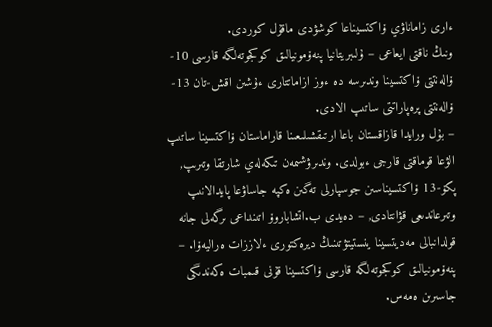ءارى زاماناۋي ۆاكتسيناعا كوشۋدى ماقۇل كوردى.
ونىڭ ناقتى ايعاعى – ۇلىبريتانيا پنەۆمونيالىق كوكجوتەلگە قارسى 10-ۆالەنتتى ۆاكتسينا وندىرسە دە ءوز ازاماتتارى ءۇشىن اقش-تان 13-ۆالەنتتى پرەپاراتتى ساتىپ الادى.
– بۇل ورايدا قازاقستان باعا ارتىقشىلىعىنا قاراماستان ۆاكتسينا ساتىپ الۋعا قوماقتى قارجى ءبولدى. وندىرۋشىمەن تىكەلەي شارتقا وتىرىپ, پكۆ-13 ۆاكتسيناسىن جوسپارلى تەگىن ەكپە جاساۋعا پايدالانىپ وتىرعاندىعى قۋانتادى, – دەيدى ب.اتشاباروۆ اتىنداعى ىرگەلى جانە قولدانبالى مەديتسينا ينستيتۋتىنىڭ ديرەكتورى ءلاززات ەراليەۆا. – پنەۆمونيالىق كوكجوتەلگە قارسى ۆاكتسينا قۇنى قىمبات ەكەندىگى جاسىرىن ەمەس.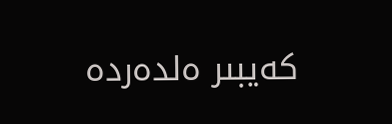كەيبىر ەلدەردە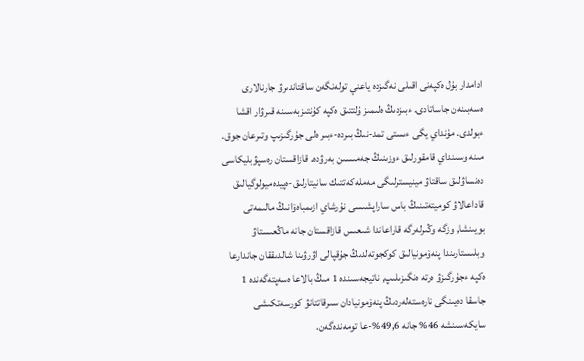ادامدار بۇل ەكپەنى اقىلى نەگىزدە ياعني تولەنگەن ساقتاندىرۋ جارنالارى ەسەبىنەن جاساتادى. ءبىزدىڭ ەلىمىز ۇلتتىق ەكپە كۇنتىزبەسىنە قىرۋار اقشا ءبولدى. مۇنداي يگى ءىستى تمد-نىڭ بىردە-ءبىر ەلى جۇرگىزىپ وتىرعان جوق.
مىنە وسىنداي قامقورلىق ءوزىنىڭ جەمىسىن بەرۋدە. قازاقستان رەسپۋبليكاسى دەنساۋلىق ساقتاۋ مينيسترلىگى مەملەكەتتىك سانيتارلىق-ەپيدەميولوگيالىق قاداعالاۋ كوميتەتىنىڭ باس ساراپشىسى نۇرشاي ازىمباەۆانىڭ مالىمەتى بويىنشا, وزگە وڭىرلەرگە قاراعاندا شىعىس قازاقستان جانە ماڭعىستاۋ وبلىستارىندا پنەۆمونيالىق كوكجوتەلدىڭ جۇقپالى اۋرۋىنا شالدىققان جاندارعا ەكپە ءجۇرگىزۋ ەرتە ەنگىزىلىپ, ناتيجەسىندە 1 مىڭ بالاعا ەسەپتەگەندە 1 جاسقا دەيىنگى نارەستەلەردىڭ پنەۆمونيادان سىرقاتتانۋ كورسەتكىشى سايكەسىنشە 46% جانە 49,6%-عا تومەندەگەن.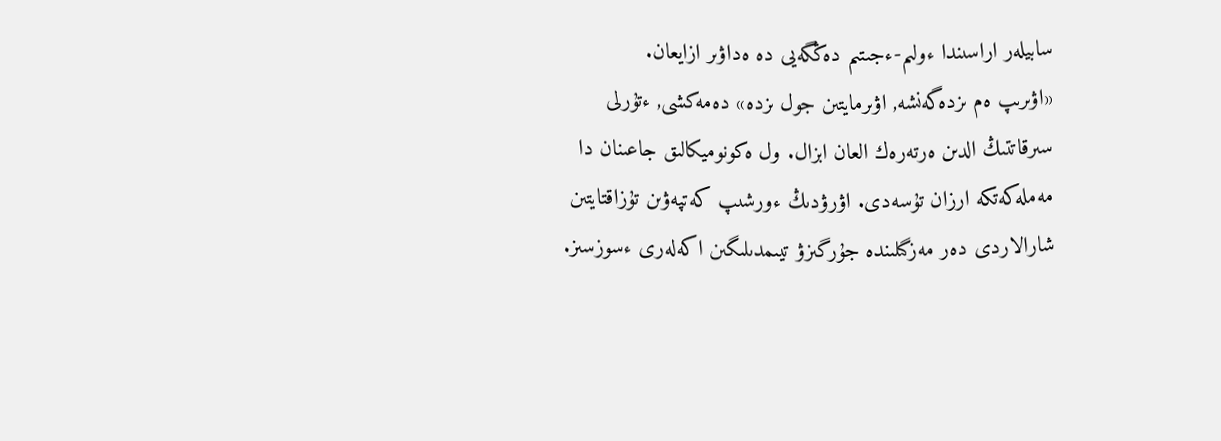سابيلەر اراسىندا ءولىم-ءجىتىم دەڭگەيى دە ەداۋىر ازايعان.
«اۋىرىپ ەم ىزدەگەنشە, اۋىرمايتىن جول ىزدە» دەمەكشى, ءتۇرلى سىرقاتتىڭ الدىن ەرتەرەك العان ابزال. ول ەكونوميكالىق جاعىنان دا مەملەكەتكە ارزان تۇسەدى. اۋرۋدىڭ ءورشىپ كەتپەۋىن تۇزاقتايتىن شارالاردى دەر مەزگىلىندە جۇرگىزۋ تيىمدىلىگىن اكەلەرى ءسوزسىز.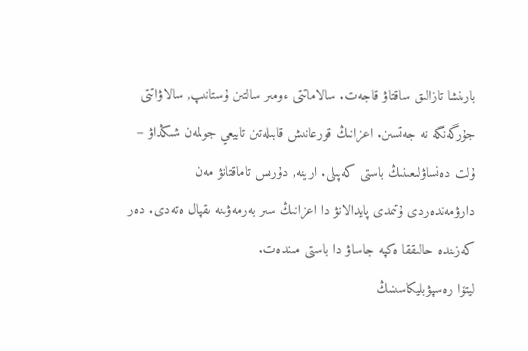بارىنشا تازالىق ساقتاۋ قاجەت. سالاماتتى ءومىر سالتىن ۇستانىپ, سالاۋاتتى جۇرگەنگە نە جەتسىن. اعزانىڭ قورعانىش قابىلەتىن تابيعي جولمەن شىڭداۋ – ۇلت دەنساۋلىعىنىڭ باستى كەپىلى. ارينە, دۇرىس تاماقتانۋ مەن دارۋمەندەردى ۇتىمدى پايدالانۋ دا اعزانىڭ سىر بەرمەۋىنە ىقپال ەتەدى. دەر كەزىندە حالىققا ەكپە جاساۋ دا باستى مىندەت.
ليتۆا رەسپۋبليكاسىنىڭ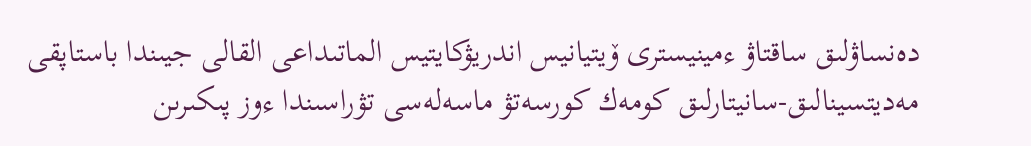دەنساۋلىق ساقتاۋ ءمينيسترى ۆيتيانيس اندريۋكايتيس الماتىداعى القالى جيىندا باستاپقى مەديتسينالىق-سانيتارلىق كومەك كورسەتۋ ماسەلەسى تۋراسىندا ءوز پىكىرىن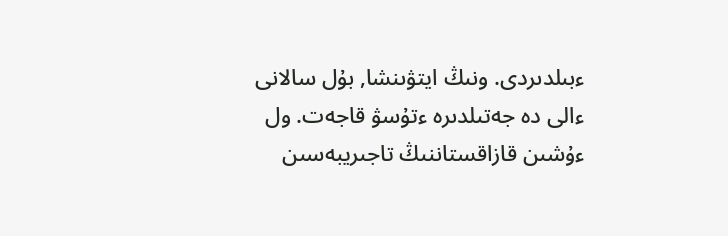ءبىلدىردى. ونىڭ ايتۋىنشا, بۇل سالانى ءالى دە جەتىلدىرە ءتۇسۋ قاجەت. ول ءۇشىن قازاقستاننىڭ تاجىريبەسىن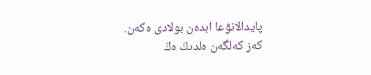پايدالانۋعا ابدەن بولادى ەكەن.
كەز كەلگەن ەلدىڭ ەڭ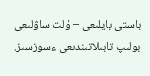باستى بايلىعى – ۇلت ساۋلىعى بولىپ تابىلاتىندىعى ءسوزسىز.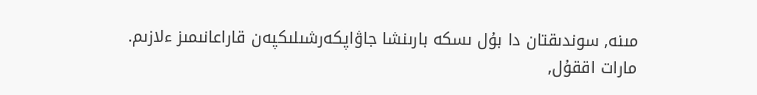مىنە, سوندىقتان دا بۇل ىسكە بارىنشا جاۋاپكەرشىلىكپەن قاراعانىمىز ءلازىم.
مارات اققۇل,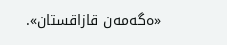«ەگەمەن قازاقستان».